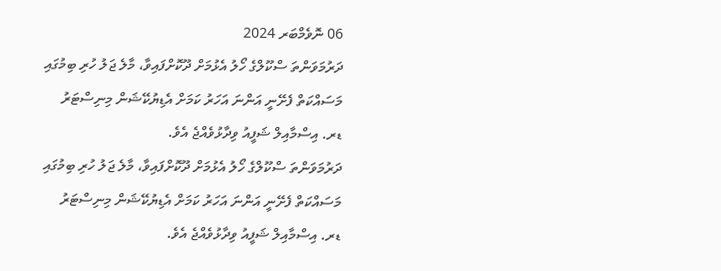06 ނޮވެމްބަރ 2024
ދަރުމަވަންތަ ސްކޫލްގެ ހޯލު އެޅުމަށް ދޫކޮށްފައިވާ، މާލެ ޖަލު ހުރި ބިމުގައި މަސައްކަތް ފެށޭނީ އަންނަ އަހަރު ކަމަށް އެޑިޔުކޭޝަން މިނިސްޓަރު ޑރ. އިސްމާއިލް ޝަފީއު ވިދާޅުވެއްޖެ އެވެ.
ދަރުމަވަންތަ ސްކޫލްގެ ހޯލު އެޅުމަށް ދޫކޮށްފައިވާ، މާލެ ޖަލު ހުރި ބިމުގައި މަސައްކަތް ފެށޭނީ އަންނަ އަހަރު ކަމަށް އެޑިޔުކޭޝަން މިނިސްޓަރު ޑރ. އިސްމާއިލް ޝަފީއު ވިދާޅުވެއްޖެ އެވެ.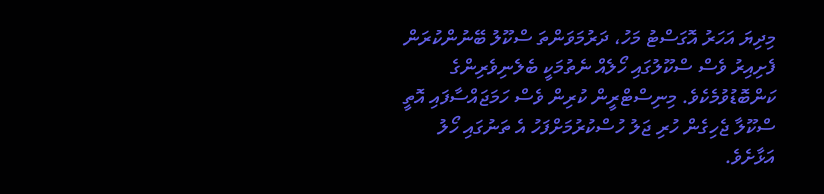މިދިޔަ އަހަރު އޮގަސްޓު މަހު، ދަރުމަވަންތަ ސްކޫލު ބޭނުންކުރަން ފެށިއިރު ވެސް ސްކޫލުގައި ހޯލެއް ނެތުމަކީ ބެލެނިވެރިންގެ ކަންބޮޑުވުމެކެވެ. މިނިސްޓްރީން ކުރިން ވެސް ހަމަޖައްސާފައި އޮތީ ސްކޫލާ ޖެހިގެން ހުރި ޖަލު ހުސްކުރުމަށްފަހު އެ ތަނުގައި ހޯލު އަޅާށެވެ.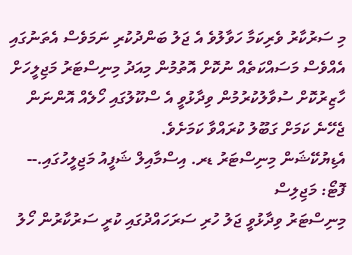މި ސަރުކާރު ވެރިކަމާ ހަވާލުވެ އެ ޖަލު ބަންދުކުރި ނަމަވެސް އެތަނުގައި އެއްވެސް މަސައްކަތެއް ނުކޮށް އޮތުމުން މިއަދު މިނިސްޓަރު މަޖިލީހަށް ހާޒިރުކޮށް ސުވާލުކުރުމުން ވިދާޅުވީ އެ ސްކޫލުގައި ހޯލެއް އޮންނަން ޖެހޭނެ ކަމަށް ގަބޫލު ކުރައްވާ ކަމަށެވެ.
އެޑިޔުކޭޝަން މިނިސްޓަރު ޑރ. އިސްމާއިލް ޝަފީއު މަޖިލީހުގައި.-- ފޮޓޯ: މަޖިލިސް
މިނިސްޓަރު ވިދާޅުވީ ޖަލު ހުރި ސަރަހައްދުގައި ކުރީ ސަރުކާރުން ހޯލު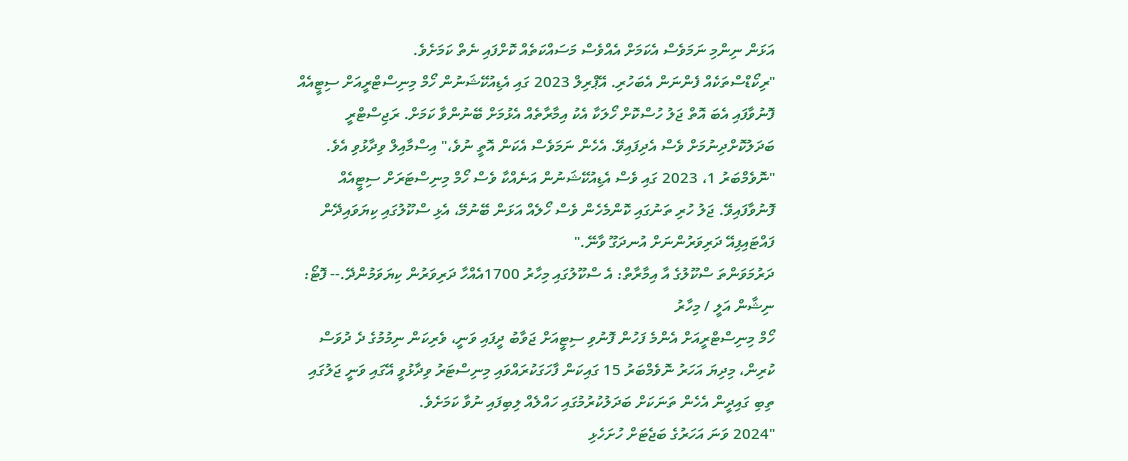އަޅަން ނިންމި ނަމަވެސް އެކަމަށް އެއްވެސް މަސައްކަތެއް ކޮށްފައި ނެތް ކަމަށެވެ.
"ރިކޯޑްސްތަކެއް ފެންނަން އެބަހުރި. އޭޕްރިލް 2023 ގައި އެޑިއުކޭޝަނުން ހޯމް މިނިސްޓްރީއަށް ސިޓީއެއް ފޮނުވާފައި އެބަ އޮތް ޖަލު ހުސްކޮށް ހޯލަކާ އެކު އިމާރާތެއް އެޅުމަށް ބޭނުންވާ ކަމަށް. ރަޖިސްޓްރީ ބަދަލުކޮށްދިނުމަށް ވެސް އެދިފައިވޭ. އެހެން ނަމަވެސް އެކަން އޮތީ ނުވެ،" އިސްމާއިލް ވިދާޅުވި އެވެ.
"ނޮވެމްބަރު 1، 2023 ގައި ވެސް އެޑިއުކޭޝަނުން އަނެއްކާ ވެސް ހޯމް މިނިސްޓަރަށް ސިޓީއެއް ފޮނުވާފައިވޭ. ޖަލު ހުރި ތަނުގައި ކޮންމެހެން ވެސް ހޯލެއް އަޅަން ބޭނުމޭ، އެޅި ސްކޫލުގައި ކިޔަވައިދޭން ފައްޓައިފިއޭ ދަރިވަރުންނަށް އުނދަގޫ ވާނޭ."
ދަރުމަވަންތަ ސްކޫލުގެ އާ އިމާރާތް: އެ ސްކޫލުގައި މިހާރު 1700އެއްހާ ދަރިވަރުން ކިޔަވަމުންދޭ.-- ފޮޓޯ: ނިޝާން އަލީ / މިހާރު
ހޯމް މިނިސްޓްރީއަށް އެންމެ ފަހުން ފޮނުވި ސިޓީއަށް ޖަވާބު ދީފައި ވަނީ، ވެރިކަން ނިމުމުގެ ދެ ދުވަސް ކުރިން، މިދިޔަ އަހަރު ނޮވެމްބަރު 15 ގައިކަން ފާހަގަކުރައްވައި މިނިސްޓަރު ވިދާޅުވީ އޭގައި ވަނީ ޖަލުގައި ތިބި ގައިދީން އެހެން ތަނަކަށް ބަދަލުކުރުމުގައި ހައްލެއް ލިބިފައި ނުވާ ކަމަށެވެ.
"2024 ވަނަ އަހަރުގެ ބަޖެޓަށް ހުށަހެޅި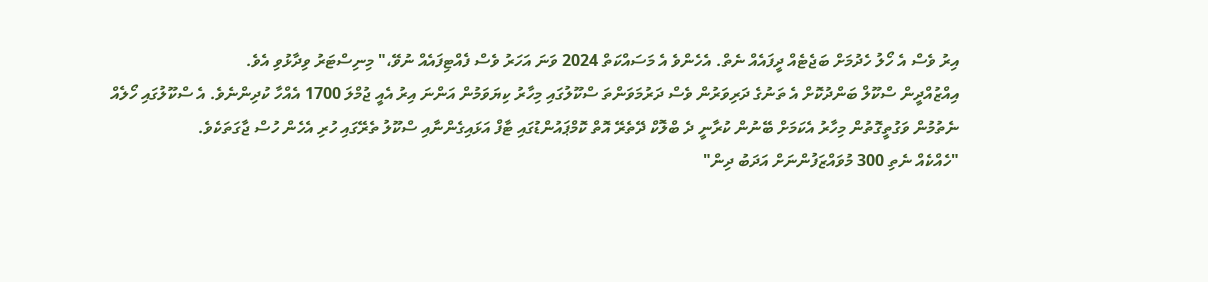އިރު ވެސް އެ ހޯލު ހެދުމަށް ބަޖެޓެއް ދީފައެއް ނެތް. އެހެންވެ އެ މަސައްކަތް 2024 ވަނަ އަހަރު ވެސް ފެއްޓިފައެއް ނުވޭ،" މިނިސްޓަރު ވިދާޅުވި އެވެ.
އިއްޒުއްދީން ސްކޫލް ބަންދުކޮށް އެ ތަނުގެ ދަރިވަރުން ވެސް ދަރުމަވަންތަ ސްކޫލުގައި މިހާރު ކިޔަވަމުން އަންނަ އިރު އެއީ ޖުމްލަ 1700 އެއްހާ ކުދިންނެވެ. އެ ސްކޫލުގައި ހޯލެއް ނެތުމުން ވަގުތީގޮތުން މިހާރު އެކަމަށް ބޭނުން ކުރާނީ ދެ ބްލޮކް ދޭތެރޭ އޮތް ކޮމްޕައުންޑުގައި ޓާފް އަޅައިގެންނާއި ސްކޫލު ތެރޭގައި ހުރި އެހެން ހުސް ޖާގަތަކެވެ.
"ހެއްކެއް ނެތި 300 މުވައްޒަފުންނަށް އަދަބު ދިން"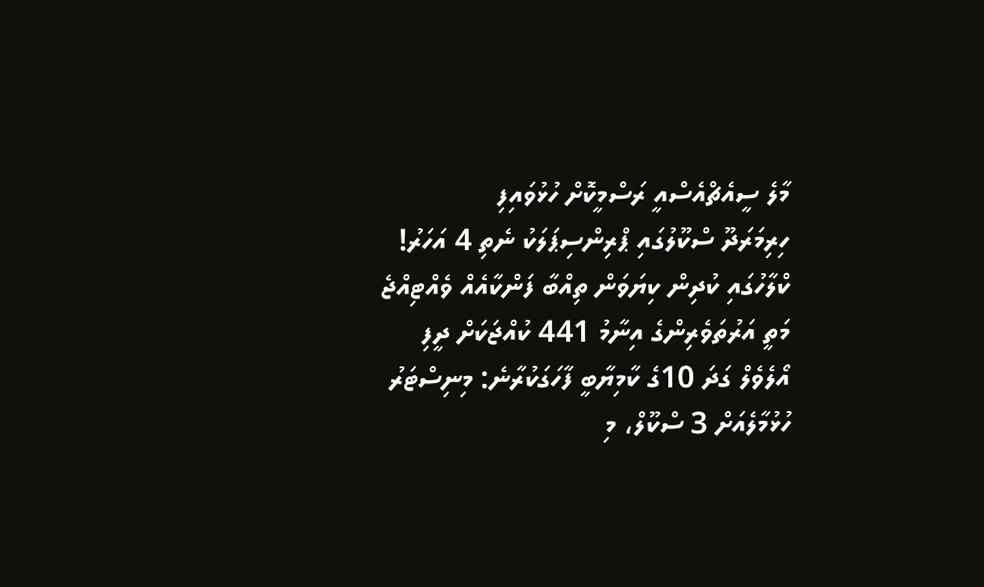މާލެ ސީއެޗްއެސްއީ ރަސްމީކޮށް ހުޅުވައިފި
ހިރިމަރަދޫ ސްކޫލުގައި ޕްރިންސިޕަލަކު ނެތި 4 އަހަރު!
ކްލާހުގައި ކުދިން ކިޔަވަން ތިއްބާ ފަންކާއެއް ވެއްޓިއްޖެ
މަތީ އަރުތަވެރިންގެ އިނާމު 441 ކުއްޖަކަށް ދީފި
އޯލެވެލް ގަދަ 10ގެ ކާމިޔާބީ ފާހަގަކުރާނެ: މިނިސްޓަރު
ހުޅުމާލެއަށް 3 ސްކޫލް، މި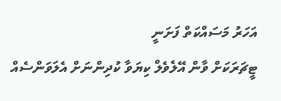އަހަރު މަސައްކަތް ފަށަނީ
ޓީޗަރަކަށް ވާން އޭލެވެލް ކިޔަވާ ކުދިންނަށް އެލަވަންސެއް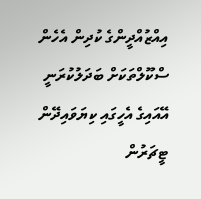އިއްޒުއްދީންގެ ކުދިން އެހެން ސްކޫލްތަކަށް ބަދަލުކުރަނީ
އޭއައިގެ އެހީގައި ކިޔަވައިދޭން ޓީޗަރުން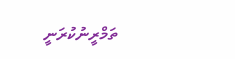ތަމްރީނުކުރަނީ